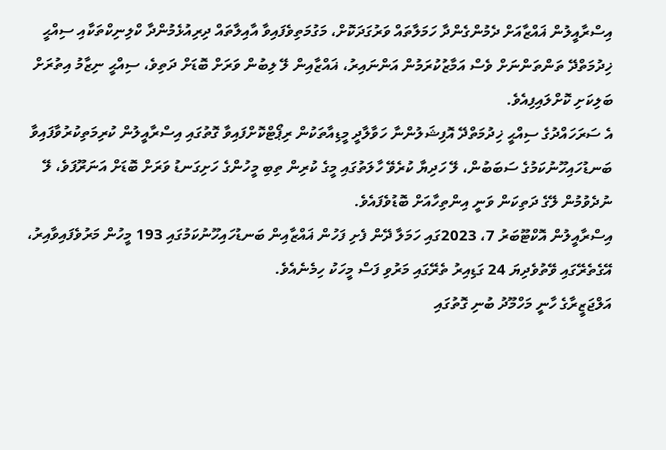އިސްރާއީލުން ޣައްޒާއަށް ދެމުންގެންދާ ހަމަލާތައް ވަރުގަދަކޮށް، މަގުމަތިވެފައިވާ އާއިލާތައް ދިރިއުޅެމުންދާ ކްލިނިކްތަކާއި ސިއްޙީ ޚިދުމަތްދޭ ތަންތަންނަށް ވެސް އަމާޒުކުރަމުން އަންނައިރު، ޣައްޒާއިން ލޭ ލިބުން ވަރަށް ބޮޑަށް ދަތިވެ، ސިއްޙީ ނިޒާމު އިތުރަށް ބަލިކަށި ކޮށްލައިފިއެވެ.
އެ ސަރަހައްދުގެ ސިއްޙީ ޚިދުމަތްދޭ އޮފިޝަލުންނާ ހަވާލާދީ މީޑިއާތަކުން ރިޕޯޓްކޮށްފައިވާ ގޮތުގައި އިސްރާއީލުން ކުރިމަތިކުރުވާފައިވާ ބަނޑުހައިހޫނުކަމުގެ ސަބަބުން، ލޭ ހަދިޔާ ކުރެވޭ ހާލަތުގައި މީގެ ކުރިން ތިބި މީހުންގެ ހަށިގަނޑު ވަރަށް ބޮޑަށް އަނަރޫފަވެ، ލޭ ނުދެވުމުން ލޭގެ ދަތިކަން ވަނީ އިންތިހާއަށް ބޮޑުވެފައެވެ.
އިސްރާއީލުން އޮކްޓޫބަރު 7، 2023ގައި ހަމަލާ ދޭން ފެށި ފަހުން ޣައްޒާއިން ބަނޑުހައިހޫނުކަމުގައި 193 މީހުން މަރުވެފައިވާއިރު، އޭގެތެރޭގައި ވޭތުވެދިޔަ 24 ގަޑިއިރު ތެރޭގައި މަރުވި ފަސް މީހަކު ހިމެނެއެވެ.
އަލްޖަޒީރާގެ ހާނީ މަހްމޫދު ބުނި ގޮތުގައި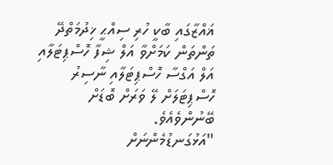ޣައްޒާގައި ބާކީ ހުރި ސިއްޙީ ޚިދުމަތްދޭ ތަންތަން ކަމަށްވާ އަލް ޝިފާ ހޮސްޕިޓަލާއި އަލް އަގްސާ ހޮސްޕިޓަލާއި ނާސިރު ހޮސްޕިޓަލަށް ލޭ ވަރަށް ބޮޑަށް ބޭނުންވެއެވެ.
"އަޅުގަނޑުމެންނަށް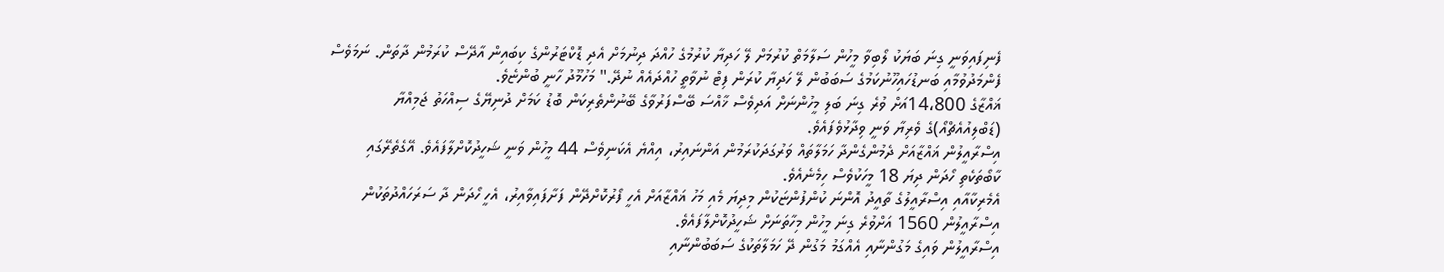ފެނިފައިވަނީ ގިނަ ބަޔަކު ލޯބިވާ މީހުން ސަލާމަތް ކުރުމަށް ލޭ ހަދިޔާ ކުރުމުގެ ހުއްދަ ދިނުމަށް އެދި ޑޮކްޓަރުންގެ ކިބައިން އާދޭސް ކުރަމުން ދާތަން. ނަމަވެސް ފެންމަދުވުމާއި ބަނޑުހައިހޫނުކަމުގެ ސަބަބުން ލޭ ހަދިޔާ ކުރަން ފިޓް ނުވާތީ ހުއްދައެއް ނުދޭ." މަހުމޫދު ހާނީ ބުންޏެވެ.
ޣައްޒާގެ 14،800އަށް ވުރެ ގިނަ ބަލި މީހުންނަށް އަދިވެސް ޚާއްސަ ބޭސްފަރުވާގެ ބޭނުންތެރިކަން ބޮޑު ކަމަށް ދުނިޔޭގެ ސިއްހަތު ޖަމިއްޔާ (ޑަބްލިއުއެޗްއޯ)ގެ ވެރިޔާ ވަނީ ވިދާޅުވެފައެވެ.
އިސްރާއީލުން ޣައްޒާއަށް ދެމުންގެންދާ ހަމަލާތައް ވަރުގަދަކުރަމުން އަންނައިރު، އިއްޔެ އެކަނިވެސް 44 މީހުން ވަނީ ޝަހީދުކޮށްލާފައެވެ. އޭގެތެރޭގައި ކާބޯތަކެތި ހޯދަން ދިޔަ 18 މީހަކުވެސް ހިމެނެއެވެ.
އެމެރިކާއާއި އިސްރާއީލުގެ ތާއީދު އޮންނަ ކުންފުންޏަކުން މިދިޔަ މެއި މަހު ޣައްޒާއަށް އެހީ ފޯރުކޮށްދޭން ފަށާފައިވާއިރު، އެހީ ހޯދަން ދާ ސަރަހައްދުތަކުން އިސްރާއީލުން 1560 އަށްވުރެ ގިނަ މީހުން މިހާތަނަށް ޝަހީދުކޮށްލާފައެވެ.
އިސްރާއީލުން ވައިގެ މަގުންނާއި އެއްގަމު މަގުން ދޭ ހަމަލާތަކުގެ ސަބަބުންނާއި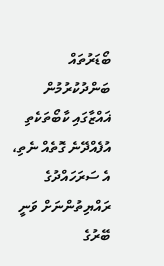ބޯޑަރުތައް ބަންދުކުރުމުން ޣައްޒާގައި ކާބޯތަކެތި އުފެއްދޭނެ ގޮތެއް ނެތި، އެ ސަރަހައްދުގެ ރައްޔިތުންނަށް ވަނީ ބޭރުގެ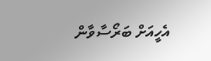އެހީއަށް ބަރޯސާވާން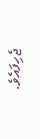ޖެހިފައެވެ.